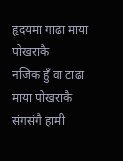हृदयमा गाढा माया पोखराकै
नजिक हुँ वा टाढा माया पोखराकै
संगसंगै हामी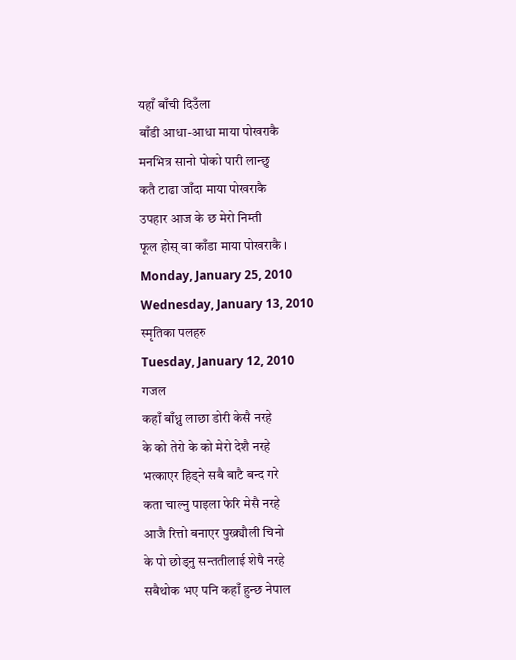यहाँ बाँची दिउँला
बाँडी आधा-आधा माया पोखराकै
मनभित्र सानो पोको पारी लान्छु
कतै टाढा जाँदा माया पोखराकै
उपहार आज के छ मेरो निम्ती
फूल होस् वा काँडा माया पोखराकै ।
Monday, January 25, 2010
Wednesday, January 13, 2010
स्मृतिका पलहरु
Tuesday, January 12, 2010
गजल
कहाँ बाँध्नु लाछा डोरी केसै नरहे
के को तेरो के को मेरो देशै नरहे
भत्काएर हिड्ने सबै बाटै बन्द गरे
कता चाल्नु पाइला फेरि मेसै नरहे
आजै रित्तो बनाएर पुख्र्यौली चिनो
के पो छोड्नु सन्ततीलाई शेषै नरहे
सबैथोक भए पनि कहाँ हुन्छ नेपाल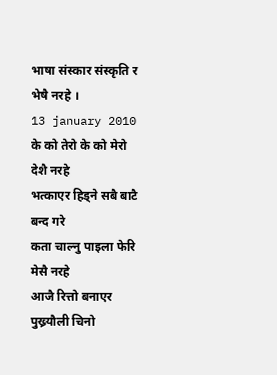भाषा संस्कार संस्कृति र भेषै नरहे ।
13 january 2010
के को तेरो के को मेरो देशै नरहे
भत्काएर हिड्ने सबै बाटै बन्द गरे
कता चाल्नु पाइला फेरि मेसै नरहे
आजै रित्तो बनाएर पुख्र्यौली चिनो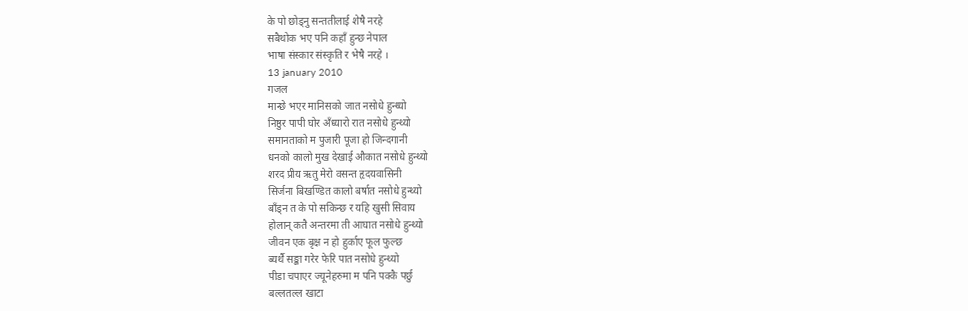के पो छोड्नु सन्ततीलाई शेषै नरहे
सबैथोक भए पनि कहाँ हुन्छ नेपाल
भाषा संस्कार संस्कृति र भेषै नरहे ।
13 january 2010
गजल
मान्छे भएर मानिसको जात नसोधे हुन्थ्यो
निष्ठुर पापी घोर अँध्यारो रात नसोधे हुन्थ्यो
समानताको म पुजारी पूजा हो जिन्दगानी
धनको कालो मुख देखाई औकात नसोधे हुन्थ्यो
शरद प्रीय ऋतु मेरो वसन्त हृदयवासिनी
सिर्जना बिखण्डित कालो बर्षात नसोधे हुन्थ्यो
बाँड्न त के पो सकिन्छ र यहि खुसी सिवाय
होलान् कतै अन्तरमा ती आघात नसोधे हुन्थ्यो
जीवन एक बृक्ष न हो हुर्काए फूल फुल्छ
ब्यर्थै सङ्का गरेर फेरि पात नसोधे हुन्थ्यो
पीडा चपाएर ज्यूनेहरुमा म पनि पक्कै पर्छु
बल्लतल्ल खाटा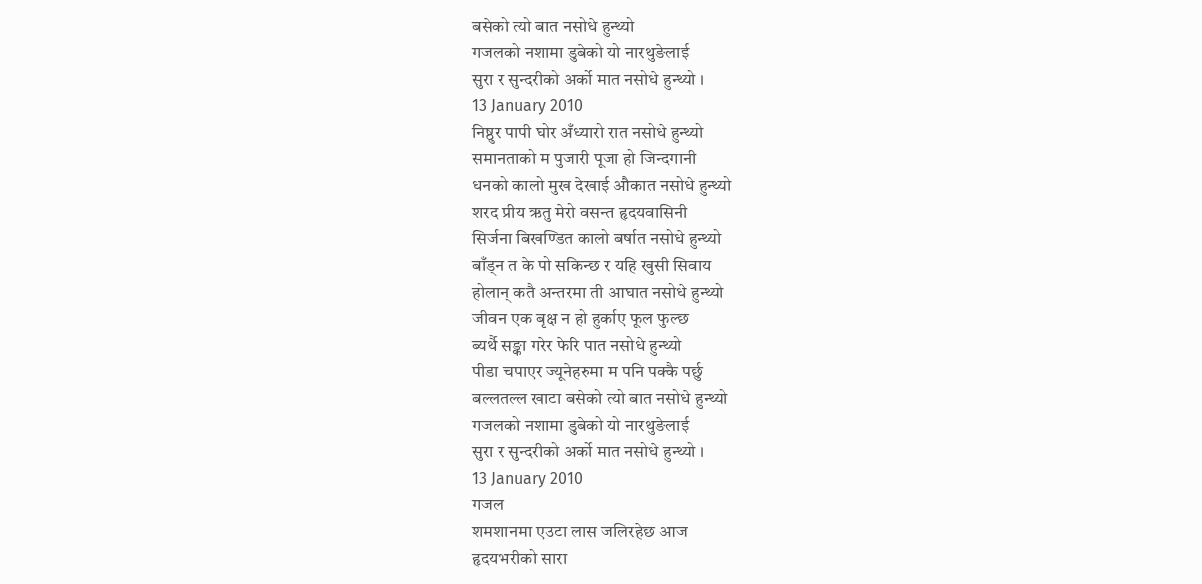बसेको त्यो बात नसोधे हुन्थ्यो
गजलको नशामा डुबेको यो नारथुङेलाई
सुरा र सुन्दरीको अर्को मात नसोधे हुन्थ्यो ।
13 January 2010
निष्ठुर पापी घोर अँध्यारो रात नसोधे हुन्थ्यो
समानताको म पुजारी पूजा हो जिन्दगानी
धनको कालो मुख देखाई औकात नसोधे हुन्थ्यो
शरद प्रीय ऋतु मेरो वसन्त हृदयवासिनी
सिर्जना बिखण्डित कालो बर्षात नसोधे हुन्थ्यो
बाँड्न त के पो सकिन्छ र यहि खुसी सिवाय
होलान् कतै अन्तरमा ती आघात नसोधे हुन्थ्यो
जीवन एक बृक्ष न हो हुर्काए फूल फुल्छ
ब्यर्थै सङ्का गरेर फेरि पात नसोधे हुन्थ्यो
पीडा चपाएर ज्यूनेहरुमा म पनि पक्कै पर्छु
बल्लतल्ल खाटा बसेको त्यो बात नसोधे हुन्थ्यो
गजलको नशामा डुबेको यो नारथुङेलाई
सुरा र सुन्दरीको अर्को मात नसोधे हुन्थ्यो ।
13 January 2010
गजल
शमशानमा एउटा लास जलिरहेछ आज
हृदयभरीको सारा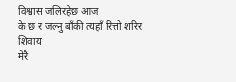विश्वास जलिरहेछ आज
के छ र जल्नु बाँकी त्यहाँ रित्तो शरिर शिवाय
मेरै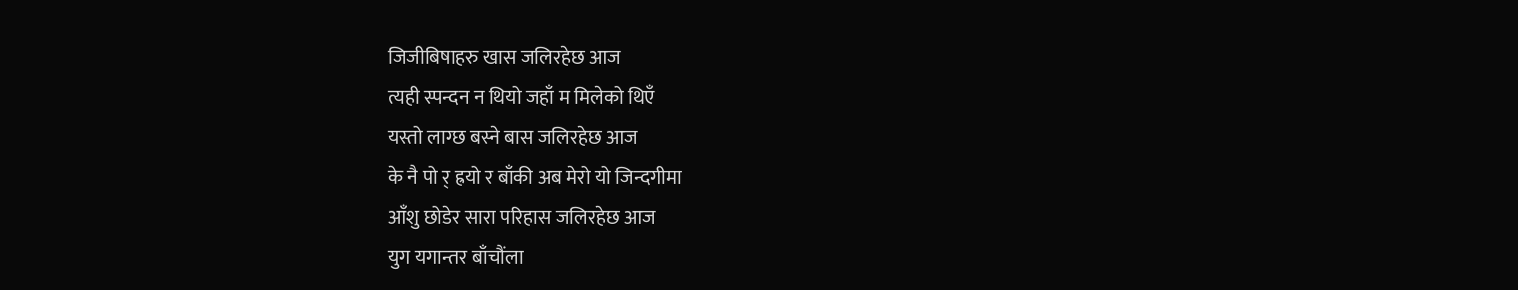जिजीबिषाहरु खास जलिरहेछ आज
त्यही स्पन्दन न थियो जहाँ म मिलेको थिएँ
यस्तो लाग्छ बस्ने बास जलिरहेछ आज
के नै पो र् ह्रयो र बाँकी अब मेरो यो जिन्दगीमा
आँशु छोडेर सारा परिहास जलिरहेछ आज
युग यगान्तर बाँचौंला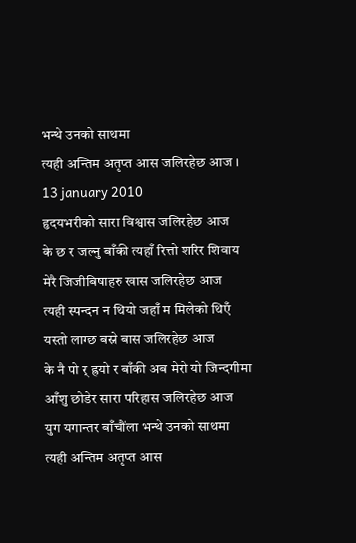भन्थे उनको साथमा
त्यही अन्तिम अतृप्त आस जलिरहेछ आज ।
13 january 2010
हृदयभरीको सारा विश्वास जलिरहेछ आज
के छ र जल्नु बाँकी त्यहाँ रित्तो शरिर शिवाय
मेरै जिजीबिषाहरु खास जलिरहेछ आज
त्यही स्पन्दन न थियो जहाँ म मिलेको थिएँ
यस्तो लाग्छ बस्ने बास जलिरहेछ आज
के नै पो र् ह्रयो र बाँकी अब मेरो यो जिन्दगीमा
आँशु छोडेर सारा परिहास जलिरहेछ आज
युग यगान्तर बाँचौंला भन्थे उनको साथमा
त्यही अन्तिम अतृप्त आस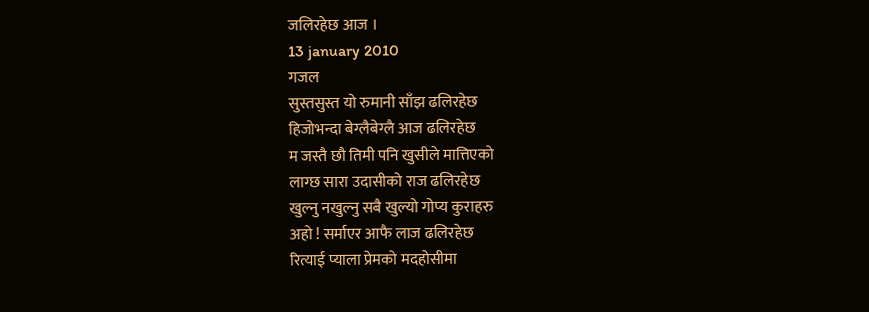जलिरहेछ आज ।
13 january 2010
गजल
सुस्तसुस्त यो रुमानी साँझ ढलिरहेछ
हिजोभन्दा बेग्लैबेग्लै आज ढलिरहेछ
म जस्तै छौ तिमी पनि खुसीले मात्तिएको
लाग्छ सारा उदासीको राज ढलिरहेछ
खुल्नु नखुल्नु सबै खुल्यो गोप्य कुराहरु
अहो ! सर्माएर आफै लाज ढलिरहेछ
रित्याई प्याला प्रेमको मदहोसीमा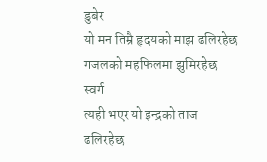डुबेर
यो मन तिम्रै हृदयको माझ ढलिरहेछ
गजलको महफिलमा झुमिरहेछ स्वर्ग
त्यही भएर यो इन्द्रको ताज ढलिरहेछ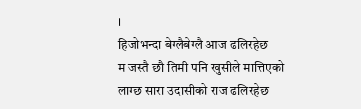।
हिजोभन्दा बेग्लैबेग्लै आज ढलिरहेछ
म जस्तै छौ तिमी पनि खुसीले मात्तिएको
लाग्छ सारा उदासीको राज ढलिरहेछ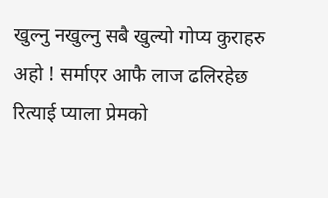खुल्नु नखुल्नु सबै खुल्यो गोप्य कुराहरु
अहो ! सर्माएर आफै लाज ढलिरहेछ
रित्याई प्याला प्रेमको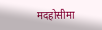मदहोसीमा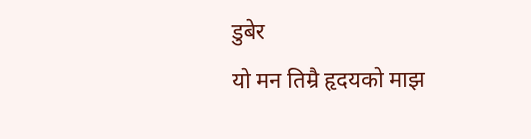डुबेर
यो मन तिम्रै हृदयको माझ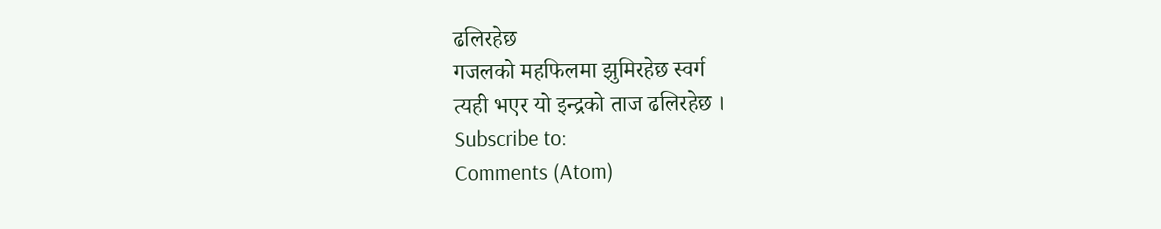ढलिरहेछ
गजलको महफिलमा झुमिरहेछ स्वर्ग
त्यही भएर यो इन्द्रको ताज ढलिरहेछ ।
Subscribe to:
Comments (Atom)